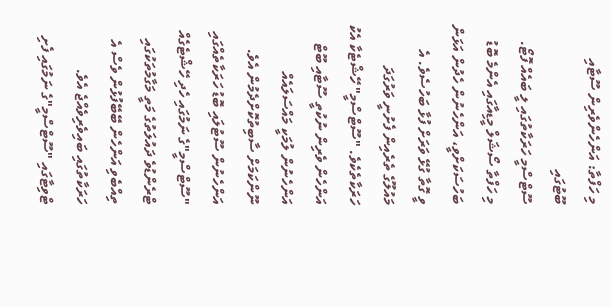މި ހަފްތާ: އަންހެންވެރިން ސޫޓާއި ބޫޓުގައި
ސޫޓްސްމީ ހަރަކާތުގައި ލީ ބައެއް ފޮޓޯ.
މި ހަފްތާ ސޯޝަލް މީޑިއާގައި އެންމެ ބޮޑު ބަހުސަކަށްވީ، އަންހެނުން ހެދުން އަޅަން ވީ ގޮތާ ގުޅޭ ވަރަށް ފުޅާ ބަހުސެވެ. އެ މައުލޫގެ ތެރެއިން ފެށުނީ ވަރުގަދަ ހަރަކާތެކެވެ. "ސޫޓްސްމީ" ހޭޝްޓެކާ އެކު އަންހެން ވެރިން ނުކުތީ ސޫޓާއި ބޫޓް އަންހެނުން ލުމަކީ މައްސަލައެއް ނޫންކަމަށް ސާބިތުކޮށްދެމުން އެވެ.
އަންހެނުން ސޫޓުލައި ބޮޑު ހަރަކާތެއްގައި
"ސޫޓްސްމީ"ގެ ނަމުގައި ހެދި ހޭޝްޓެގެއް ޓްރެންޑުވެ ދައުލަތުގެ މަތީ މަގާމުތަކުގައި ތިއްބެވި އަންހެން ބޭބޭފުޅުން ވެސް އެ ހަރަކާތުގައި ބައިވެރިވެއްޖެ އެވެ.
ޓްވިޓާގައި "ސޫޓްސްމީ"ގެ ނަމުގައި ފެށި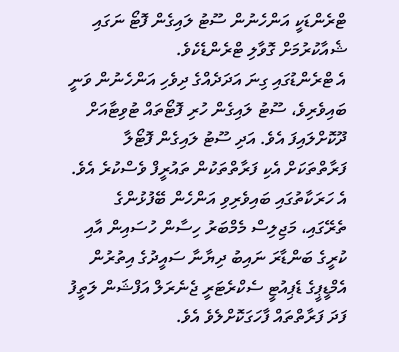ޓްރެންޑަކީ އަންހެނުން ސޫޓު ލައިގެން ފޮޓޯ ނަގައި ޝެއާކުރުމަށް ގޮވާލި ޓްރެންޑެކެވެ.
އެ ޓްރެންޑުގައި ގިނަ އަދަދެއްގެ ދިވެހި އަންހެނުން ވަނީ ބައިވެރިވެ، ސޫޓު ލައިގެން ހުރި ފޮޓޯތައް ޓުވިޓާއަށް ދޫކޮށްލައިފަ އެވެ. އަދި ސޫޓު ލައިގެން ފޮޓޯލާ ފަރާތްތަކަށް އެކި ފަރާތްތަކުން ތައުރީފް ވެސްކުރެ އެވެ.
އެ ހަރަކާތުގައި ބައިވެރިވި އަންހެން ބޭފުޅުންގެ ތެރޭގައި، މަޖިލިސް މެމްބަރު ހިސާން ހުސައިން އާއި ކުރީގެ ބަންޑާރަ ނައިބު ދިޔާނާ ސައީދުގެ އިތުރުން އެމްޑީޕީގެ ޑެޕިއުޓީ ސެކްރެޓަރީ ޖެނެރަލް އަފްޝަން ލަތީފު ފަދަ ފަރާތްތައް ފާހަގަކޮށްލެވެ އެވެ.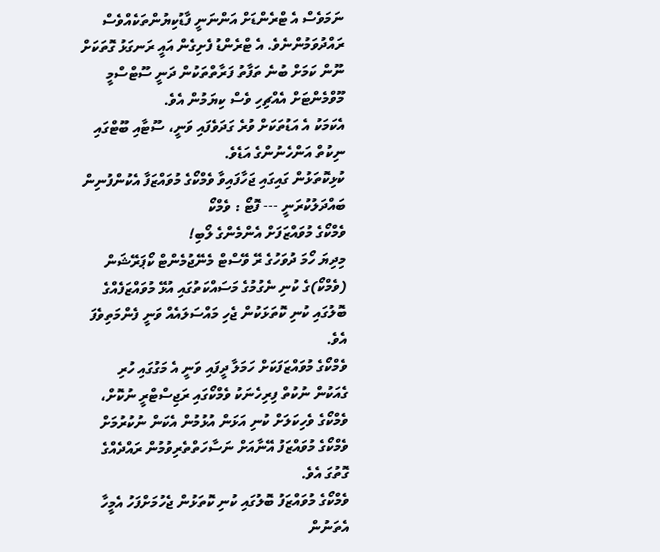ނަމަވެސް އެ ޓްރެންޑަށް އަންނަނީ ފާޑުކިޔުންތަކެއްވެސް ރައްދުވަމުންނެވެ. އެ ޓްރެންޑު ފެށިގެން އައީ ރަނގަޅު ގޮތަކަށް ނޫން ކަމަށް ބުނެ ތަފާތު ފަރާތްތަކުން ދަނީ ސޫޓްސްމީ މޫވްމެންޓަށް އެއްޗިހި ވެސް ކިޔަމުން އެވެ.
އެކަމަކު އެ އަޑުތަކަށް ވުރެ ގަދަވެފައި ވަނީ، ސޫޓާއި ބޫޓްގައި ނިކުތް އަންހެނުންގެ އަޑެވެ.
ކުޅިކޮތަޅުން ގައިގައި ޖަހާފައިވާ ވެމްކޯގެ މުވައްޒަފާ އެކުންފުނިން ބައްދަލުކުރަނީ --- ފޮޓޯ : ވެމްކޯ
ވެމްކޯގެ މުވައްޒަފަށް އެންމެންގެ ލޯބި!
މިދިޔަ ހޯމަ ދުވަހުގެ ރޭ ވޭސްޓް މެނޭޖުމެންޓް ކޯޕަރޭޝަން (ވެމްކޯ)ގެ ކުނި ނެގުމުގެ މަސައްކަތުގައި އުޅޭ މުވައްޒަފެއްގެ ބޮލުގައި ކުނި ކޮތަޅަކުން ޖެހި މައްސަލައެއް ވަނީ ފެންމަތިވެފަ އެވެ.
ވެމްކޯގެ މުވައްޒަފަކަށް ހަމަލާ ދީފައި ވަނީ އެ މަގުގައި ހުރި ގެއަކުން ނުކުތް ފިރިހެނަކު ވެމްކޯގައި ރަޖިސްޓްރީ ނުކޮށް، ވެމްކޯގެ ވެހިކަލަށް ކުނި އަޅަން އުޅުމުން އެކަން ނުކުރުމަށް ވެމްކޯގެ މުވައްޒަފު އޭނާއަށް ނަސާހަތްތެރިވުމުން ރައްދެއްގެ ގޮތުގަ އެވެ.
ވެމްކޯގެ މުވައްޒަފު ބޮލުގައި ކުނި ކޮތަޅުން ޖެހުމަށްފަހު އެމީހާ އެތަނުން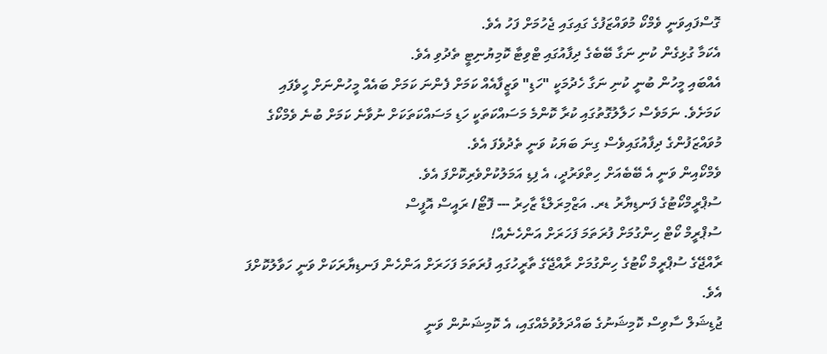ގޮސްފައިވަނީ ވެމްކޯ މުވައްޒަފުގެ ގައިގައި ޖެހުމަށް ފަހު އެވެ.
އެކަމާ ގުޅިގެން ކުނި ނަގާ ބޭބެގެ ދިފާއުގައި ޓްވިޓާ ކޮމިޔުނިޓީ ތެދުވި އެވެ.
އެއްބައި މީހުން ބުނީ ކުނި ނަގާ ހެދުމަކީ "ހަޑި" ވަޒީފާއެއް ކަމަށް ފެންނަ ކަމަށް ބައެއް މީހުންނަށް ހީވެފައި ކަމަށެވެ. ނަމަވެސް ހަލާލުގޮތުގައި ކުރާ ކޮންމެ މަސައްކަތަކީ ހަޑި މަސައްކަތަކަށް ނުވާނެ ކަމަށް ބުނެ ވެމްކޯގެ މުވައްޒަފުންގެ ދިފާއުގައިވެސް ގިނަ ބަޔަކު ވަނީ ތެދުވެފަ އެވެ.
ވެމްކޯއިން ވަނީ އެ ބޭބެއަށް ހިތްވަރުދީ، އެ ފިޑި އަމަލުކުށްވެރިކޮށްފަ އެވެ.
ސުޕްރީމްކޯޓުގެ ފަނޑިޔާރު ޑރ. އަޒްމިރަލްޑާ ޒާހިރު --- ފޮޓޯ/ ރައީސް އޮފީސް
ސުޕްރީމް ކޯޓް ހިންގުމަށް ފުރަތަމަ ފަހަރަށް އަންހެނެއް!
ރާއްޖޭގެ ސުޕްރީމް ކޯޓުގެ ހިންގުމަށް ރާއްޖޭގެ ތާރީހުގައި ފުރަތަމަ ފަހަރަށް އަންހެން ފަނޑިޔާރަކަށް ވަނީ ހަވާލުކޮށްފަ އެވެ.
ޖުޑިޝަލް ސާވިސް ކޮމިޝަނުގެ ބައްދަލުވުމެއްގައި، އެ ކޮމިޝަނުން ވަނީ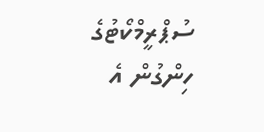ސުޕްރީމްކޯޓުގެ ހިންގުން އެ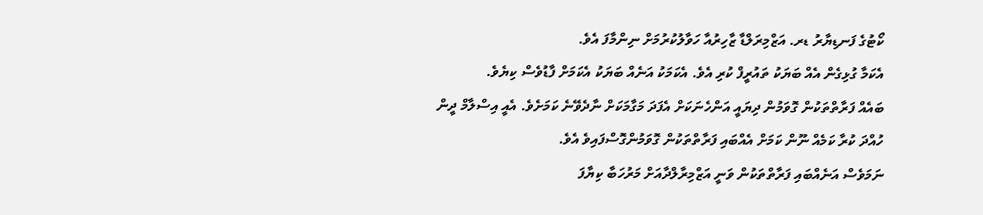ކޯޓުގެ ފަނޑިޔާރު ޑރ. އަޒްމިރަލްޑާ ޒާހިރުއާ ހަވާލުކުރުމަށް ނިންމާފަ އެވެ.
އެކަމާ ގުޅިގެން އެއް ބަޔަކު ތައުރީފް ކުރި އެވެ. އެކަމަކު އަނެއް ބަޔަކު އެކަމަށް ފާޑުވެސް ކިޔެވެ.
ބައެއް ފަރާތްތަކުން ގޮވަމުން ދިޔައީ އަންހެނަކަށް އެފަދަ މަގާމަކަށް ނާދެވޭނެ ކަމަށެވެ. އެއީ އިސްލާމް ދީން ހުއްދަ ކުރާ ކަމެއް ނޫން ކަމަށް އެއްބައި ފަރާތްތަކުން ގޮވަމުންގޮސްފައިވެ އެވެ.
ނަމަވެސް އަނެއްބައި ފަރާތްތަކުން ވަނީ އަޒްމިރާލްދާއަށް މަރުހަބާ ކިޔާފަ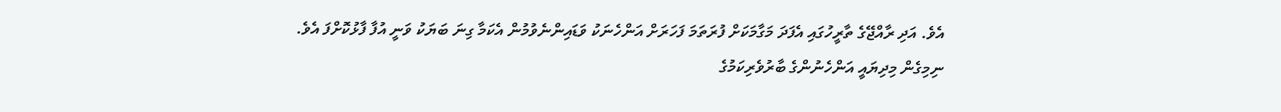އެވެ. އަދި ރާއްޖޭގެ ތާރީހުގައި އެފަދަ މަގާމަކަށް ފުރަތަމަ ފަހަރަށް އަންހެނަކު ވަޑައިންނެވުމުން އެކަމާ ގިނަ ބަޔަކު ވަނީ އުފާ ފާޅުކޮށްފަ އެވެ.
ނިމިގެން މިދިޔައީ އަންހެނުންގެ ބާރުވެރިކަމުގެ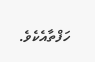ހަފްތާއެކެވެ.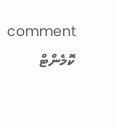comment ކޮމެންޓް